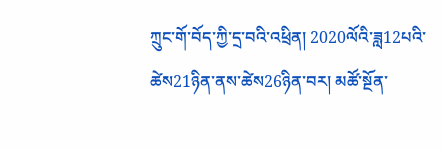ཀྲུང་གོ་བོད་ཀྱི་དྲ་བའི་འཕྲིན། 2020ལོའི་ཟླ12པའི་ཚེས21ཉིན་ནས་ཚེས26ཉིན་བར། མཚོ་སྔོན་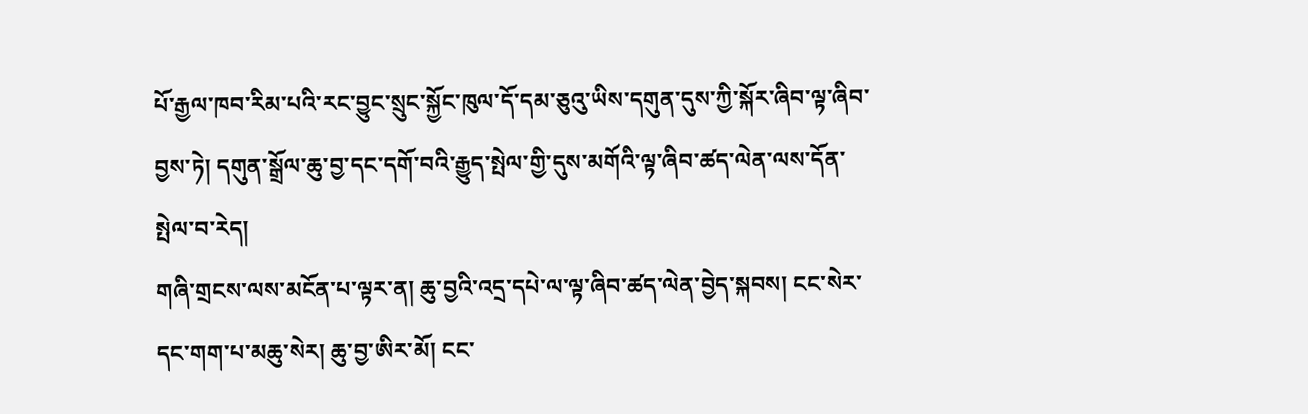པོ་རྒྱལ་ཁབ་རིམ་པའི་རང་བྱུང་སྲུང་སྐྱོང་ཁུལ་དོ་དམ་ཅུའུ་ཡིས་དགུན་དུས་ཀྱི་སྐོར་ཞིབ་ལྟ་ཞིབ་བྱས་ཏེ། དགུན་སྒྲོལ་ཆུ་བྱ་དང་དགོ་བའི་རྒྱུད་སྤེལ་གྱི་དུས་མགོའི་ལྟ་ཞིབ་ཚད་ལེན་ལས་དོན་སྤེལ་བ་རེད།
གཞི་གྲངས་ལས་མངོན་པ་ལྟར་ན། ཆུ་བྱའི་འདྲ་དཔེ་ལ་ལྟ་ཞིབ་ཚད་ལེན་བྱེད་སྐབས། ངང་སེར་དང་གག་པ་མཆུ་སེར། ཆུ་བྱ་ཨིར་མོ། ངང་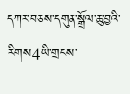དཀར་བཅས་དགུན་སྒྲོལ་ཆུ་བྱའི་རིགས4ཡི་གྲངས་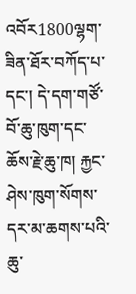འབོར1800ལྷག་ཟིན་ཐོར་བཀོད་པ་དང་། དེ་དག་གཙོ་བོ་ཆུ་ཁུག་དང་ཆོས་རྗེ་ཆུ་ཁ། རྐྱང་ཤེས་ཁུག་སོགས་དར་མ་ཆགས་པའི་ཆུ་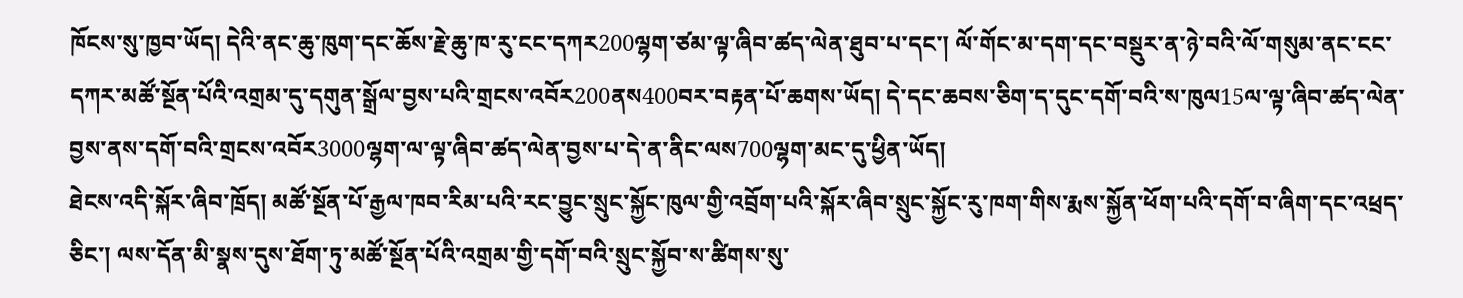ཁོངས་སུ་ཁྱབ་ཡོད། དེའི་ནང་ཆུ་ཁུག་དང་ཆོས་རྗེ་ཆུ་ཁ་རུ་ངང་དཀར200ལྷག་ཙམ་ལྟ་ཞིབ་ཚད་ལེན་ཐུབ་པ་དང་། ལོ་གོང་མ་དག་དང་བསྡུར་ན་ཉེ་བའི་ལོ་གསུམ་ནང་ངང་དཀར་མཚོ་སྔོན་པོའི་འགྲམ་དུ་དགུན་སྒྲོལ་བྱས་པའི་གྲངས་འབོར200ནས400བར་བརྟན་པོ་ཆགས་ཡོད། དེ་དང་ཆབས་ཅིག་ད་དུང་དགོ་བའི་ས་ཁུལ15ལ་ལྟ་ཞིབ་ཚད་ལེན་བྱས་ནས་དགོ་བའི་གྲངས་འབོར3000ལྷག་ལ་ལྟ་ཞིབ་ཚད་ལེན་བྱས་པ་དེ་ན་ནིང་ལས700ལྷག་མང་དུ་ཕྱིན་ཡོད།
ཐེངས་འདི་སྐོར་ཞིབ་ཁྲོད། མཚོ་སྔོན་པོ་རྒྱལ་ཁབ་རིམ་པའི་རང་བྱུང་སྲུང་སྐྱོང་ཁུལ་གྱི་འབྲོག་པའི་སྐོར་ཞིབ་སྲུང་སྐྱོང་རུ་ཁག་གིས་རྨས་སྐྱོན་ཕོག་པའི་དགོ་བ་ཞིག་དང་འཕྲད་ཅིང་། ལས་དོན་མི་སྣས་དུས་ཐོག་ཏུ་མཚོ་སྔོན་པོའི་འགྲམ་གྱི་དགོ་བའི་སྲུང་སྐྱོབ་ས་ཚིགས་སུ་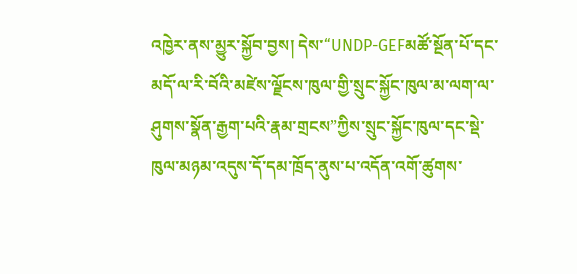འཁྱེར་ནས་མྱུར་སྐྱོབ་བྱས། དེས་“UNDP-GEFམཚོ་སྔོན་པོ་དང་མདོ་ལ་རི་བོའི་མཛེས་ལྗོངས་ཁུལ་གྱི་སྲུང་སྐྱོང་ཁུལ་མ་ལག་ལ་ཤུགས་སྣོན་རྒྱག་པའི་རྣམ་གྲངས”ཀྱིས་སྲུང་སྐྱོང་ཁུལ་དང་སྡེ་ཁུལ་མཉམ་འདུས་དོ་དམ་ཁྲོད་ནུས་པ་འདོན་འགོ་ཚུགས་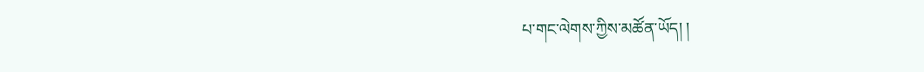པ་གང་ལེགས་ཀྱིས་མཚོན་ཡོད། །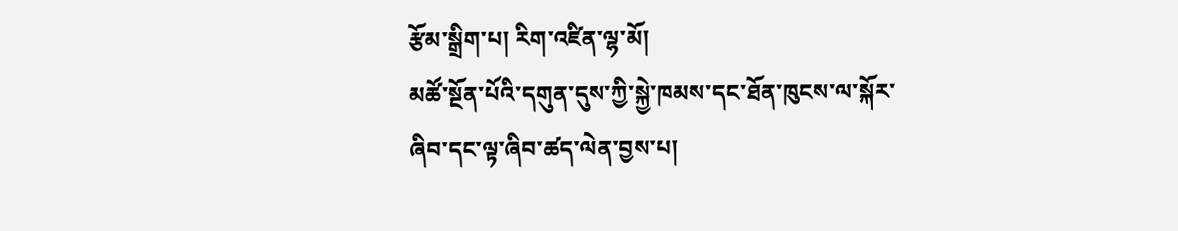རྩོམ་སྒྲིག་པ། རིག་འཛིན་ལྷ་མོ།
མཚོ་སྔོན་པོའི་དགུན་དུས་ཀྱི་སྐྱེ་ཁམས་དང་ཐོན་ཁུངས་ལ་སྐོར་ཞིབ་དང་ལྟ་ཞིབ་ཚད་ལེན་བྱས་པ།